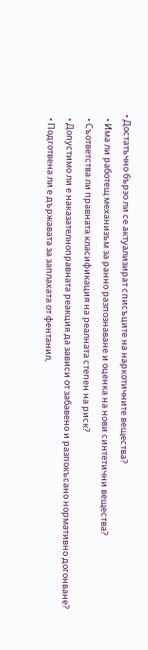• Достатъчно бързо ли се актуализират списъците на наркотичните вещества?
  • Има ли работещ механизъм за ранно разпознаване и оценка на нови синтетични вещества?
  • Съответства ли правната класификация на реалната степен на риск?
  • Допустимо ли е наказателноправната реакция да зависи от забавено и разпокъсано нормативно догонване?
  • Подготвена ли е държавата за заплахата от фентанил,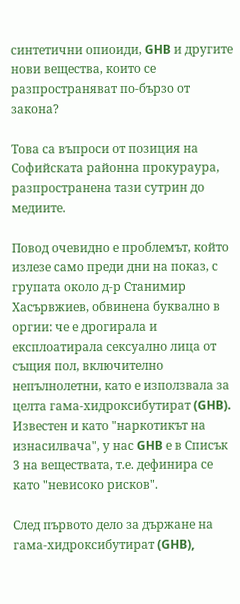синтетични опиоиди, GHB и другите нови вещества, които се разпространяват по-бързо от закона?

Това са въпроси от позиция на Софийската районна прокураура, разпространена тази сутрин до медиите.

Повод очевидно е проблемът, който излезе само преди дни на показ, с групата около д-р Станимир Хасървжиев, обвинена буквално в оргии: че е дрогирала и експлоатирала сексуално лица от същия пол, включително непълнолетни, като е използвала за целта гама-хидроксибутират (GHB). Известен и като "наркотикът на изнасилвача", у нас GHB е в Списък 3 на веществата, т.е. дефинира се като "невисоко рисков".

След първото дело за държане на гама-хидроксибутират (GHB),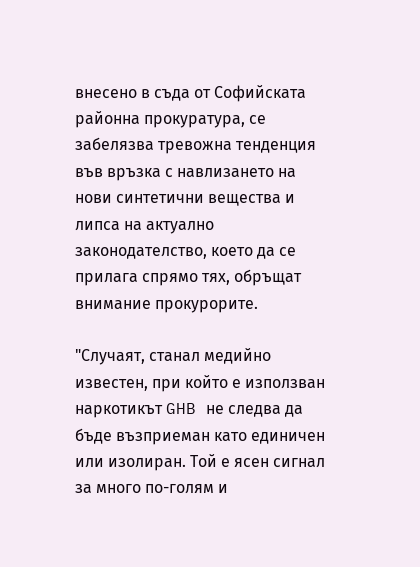внесено в съда от Софийската районна прокуратура, се забелязва тревожна тенденция във връзка с навлизането на нови синтетични вещества и липса на актуално законодателство, което да се прилага спрямо тях, обръщат внимание прокурорите.

"Случаят, станал медийно известен, при който е използван наркотикът GHB не следва да бъде възприеман като единичен или изолиран. Той е ясен сигнал за много по-голям и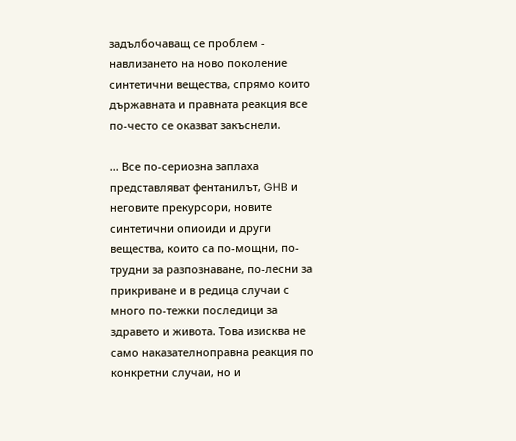задълбочаващ се проблем - навлизането на ново поколение синтетични вещества, спрямо които държавната и правната реакция все по-често се оказват закъснели.

... Все по-сериозна заплаха представляват фентанилът, GHB и неговите прекурсори, новите синтетични опиоиди и други вещества, които са по-мощни, по-трудни за разпознаване, по-лесни за прикриване и в редица случаи с много по-тежки последици за здравето и живота. Това изисква не само наказателноправна реакция по конкретни случаи, но и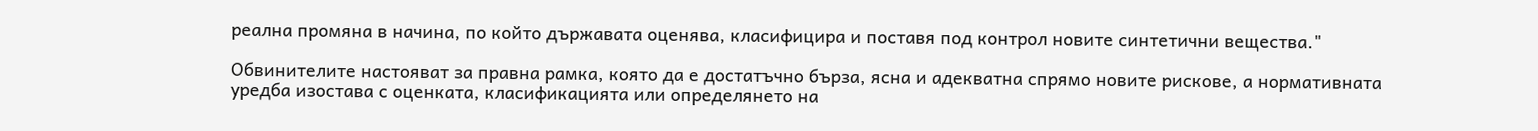реална промяна в начина, по който държавата оценява, класифицира и поставя под контрол новите синтетични вещества."

Обвинителите настояват за правна рамка, която да е достатъчно бърза, ясна и адекватна спрямо новите рискове, а нормативната уредба изостава с оценката, класификацията или определянето на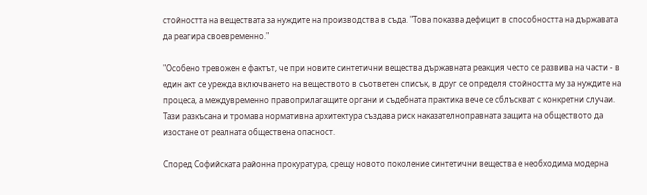стойността на веществата за нуждите на производства в съда. "Това показва дефицит в способността на държавата да реагира своевременно."

"Особено тревожен е фактът, че при новите синтетични вещества държавната реакция често се развива на части - в един акт се урежда включването на веществото в съответен списък, в друг се определя стойността му за нуждите на процеса, а междувременно правоприлагащите органи и съдебната практика вече се сблъскват с конкретни случаи. Тази разкъсана и тромава нормативна архитектура създава риск наказателноправната защита на обществото да изостане от реалната обществена опасност.

Според Софийската районна прокуратура, срещу новото поколение синтетични вещества е необходима модерна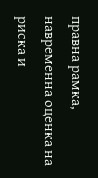правна рамка, навременна оценка на риска и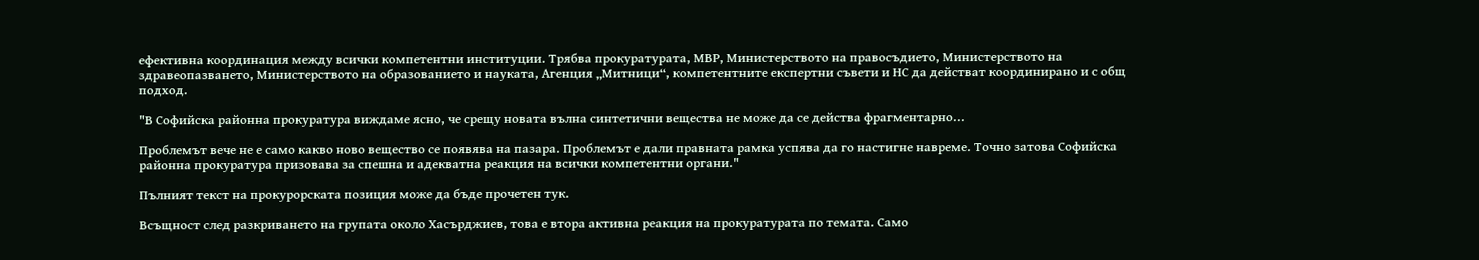ефективна координация между всички компетентни институции. Трябва прокуратурата, МВР, Министерството на правосъдието, Министерството на здравеопазването, Министерството на образованието и науката, Агенция „Митници“, компетентните експертни съвети и НС да действат координирано и с общ подход.

"В Софийска районна прокуратура виждаме ясно, че срещу новата вълна синтетични вещества не може да се действа фрагментарно...

Проблемът вече не е само какво ново вещество се появява на пазара. Проблемът е дали правната рамка успява да го настигне навреме. Точно затова Софийска районна прокуратура призовава за спешна и адекватна реакция на всички компетентни органи."

Пълният текст на прокурорската позиция може да бъде прочетен тук.

Всъщност след разкриването на групата около Хасърджиев, това е втора активна реакция на прокуратурата по темата. Само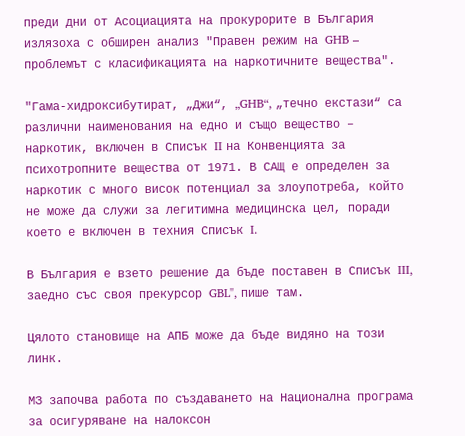преди дни от Асоциацията на прокурорите в България излязоха с обширен анализ "Правен режим на GHB – проблемът с класификацията на наркотичните вещества".

"Гама-хидроксибутират, „Джи“, „GHB“, „течно екстази“ са различни наименования на едно и също вещество – наркотик, включен в Списък II на Конвенцията за психотропните вещества от 1971. В САЩ е определен за наркотик с много висок потенциал за злоупотреба, който не може да служи за легитимна медицинска цел, поради което е включен в техния Списък I.

В България е взето решение да бъде поставен в Списък III, заедно със своя прекурсор GBL", пише там.

Цялото становище на АПБ може да бъде видяно на този линк.

МЗ започва работа по създаването на Национална програма за осигуряване на налоксон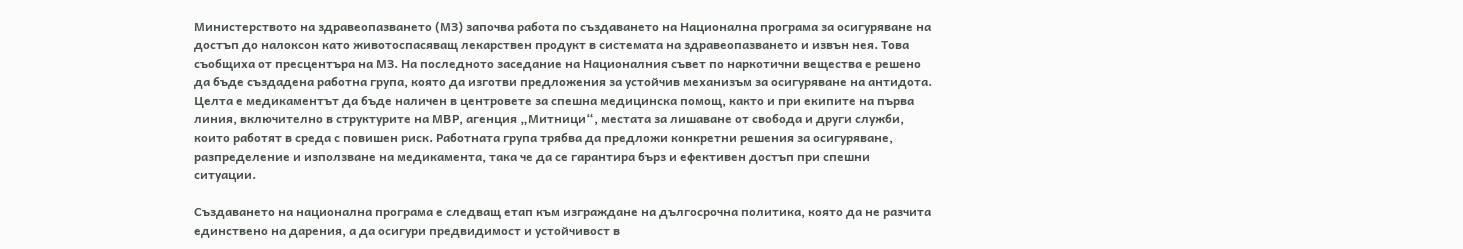Министерството на здравеопазването (МЗ) започва работа по създаването на Национална програма за осигуряване на достъп до налоксон като животоспасяващ лекарствен продукт в системата на здравеопазването и извън нея. Това съобщиха от пресцентъра на МЗ. На последното заседание на Националния съвет по наркотични вещества е решено да бъде създадена работна група, която да изготви предложения за устойчив механизъм за осигуряване на антидота. Целта е медикаментът да бъде наличен в центровете за спешна медицинска помощ, както и при екипите на първа линия, включително в структурите на МВР, агенция „Митници“, местата за лишаване от свобода и други служби, които работят в среда с повишен риск. Работната група трябва да предложи конкретни решения за осигуряване, разпределение и използване на медикамента, така че да се гарантира бърз и ефективен достъп при спешни ситуации.

Създаването на национална програма е следващ етап към изграждане на дългосрочна политика, която да не разчита единствено на дарения, а да осигури предвидимост и устойчивост в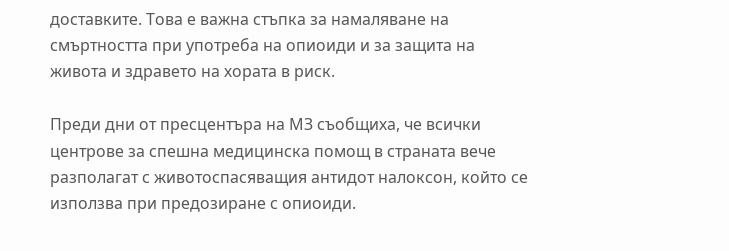доставките. Това е важна стъпка за намаляване на смъртността при употреба на опиоиди и за защита на живота и здравето на хората в риск.

Преди дни от пресцентъра на МЗ съобщиха, че всички центрове за спешна медицинска помощ в страната вече разполагат с животоспасяващия антидот налоксон, който се използва при предозиране с опиоиди.